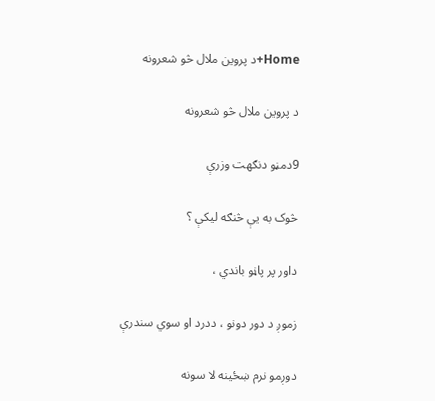Home+د پروین ملال څو شعرونه

د پروین ملال څو شعرونه

9دمڼو دنګهت وزرې

څوک به یې څنګه لیکې ؟

داور پر پاڼو باندي ،

زموږ د دور دونو ، ددرد او سوي سندرې

دوږمو نرم ښځینه لا سونه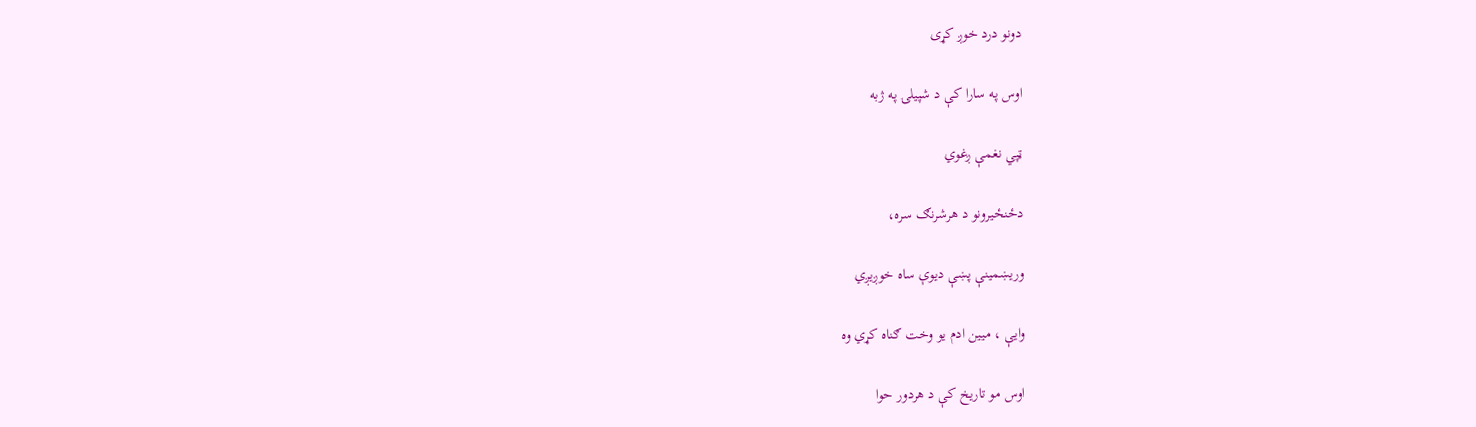دونو درد خوږ کړی

اوس په سارا کې د شپیلۍ په ژبه

ټپي نغمې ږغوي

دځنځیرونو د هرشرنګ سره،

وریښمینې پښې دیوې ساه خوږیږي

وایې ، میین ادم یو وخت ګناه کړي وه

اوس مو تاریخ کې د هردور حوا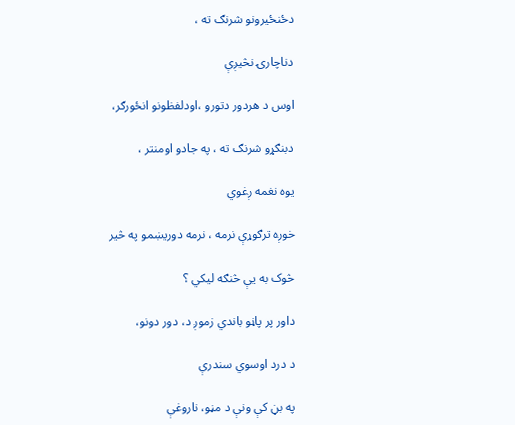دځنځیرونو شرنګ ته ،

دناچارۍ نڅیږې

اوس د هردور دتورو ،اودلفظونو انځورګر،

دبنګړو شرنګ ته ، په جادو اومنتر ،

یوه نغمه ږغوي

خوږه ترګوړې نرمه ، نرمه دوریښمو په څیر

څوک به یې څنګه لیکي ؟

داور پر پاڼو باندي زموږ د، دور دونو،

د درد اوسوي سندرې

په بڼ کې ونې د مڼو، ناروغې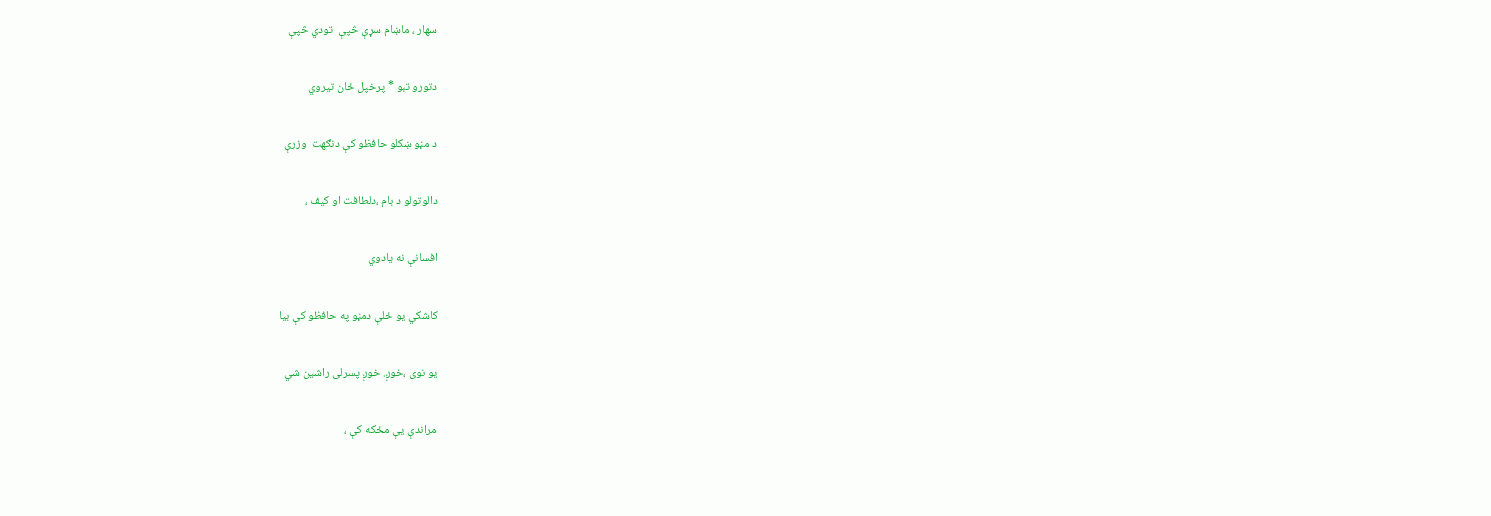سهار ، ماښام سړې څپې  تودي څپې

دتورو تبو * پرخپل ځان تیروي

د مڼو ښکلو حافظو کې دنګهت  وزرې

دالوتولو د بام ،دلطافت او کیف ،

افسانې نه یادوي

کاشکي یو ځلې دمڼو په حافظو کې بیا

یو نوی ،خوږ. خوږ پسرلی راشین شي

مراندې يې مځکه کې ،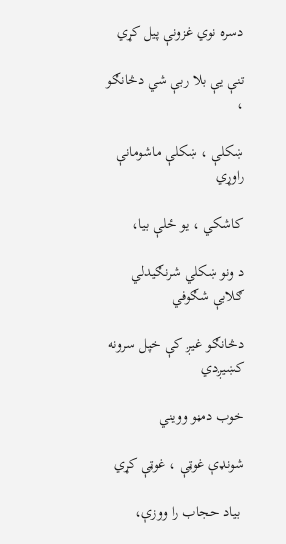دسره نوي غزونې پیل کړي

تنې یې بلا ربې شي دڅانګو ،

ښکلې ، ښکلې ماشومانې راوړي

کاشکي ، یو ځلې بیا،

د ونو ښکلي شرنګیدلي ګلابې شګوفي

دڅانګو غیږ کې خپل سرونه کښیږدي

خوب دمڼو وویني

شونډې غوټې ، غوټې کړي

 بیاد حجاب را ووزې،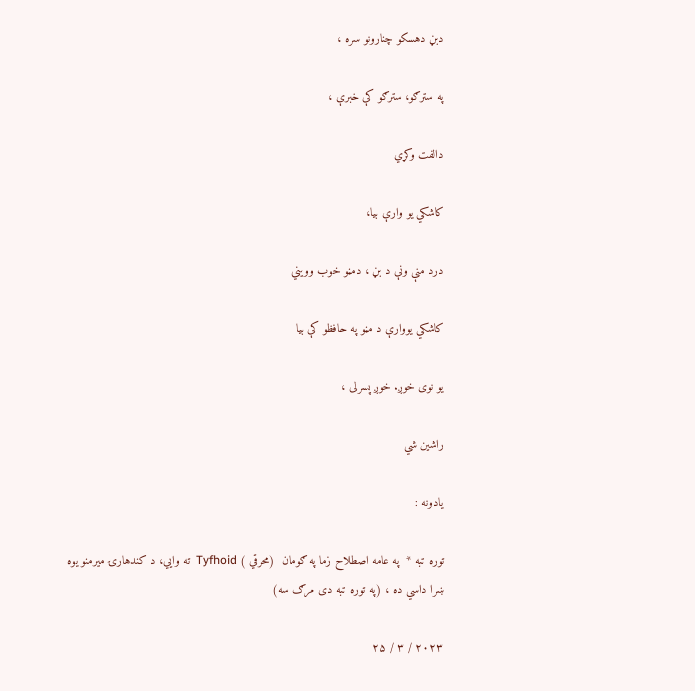دبڼ دهسکو چنارونو سره ،

په سترګو، سترګو کې خبرې ،

دالفت وکړي

کاشکي یو وارې بیا،

درد منې ونې د بڼ ، دمڼو خوب وویني

کاشکي یووارې د مڼو په حافظو کې بیا

یو نوی خوږ. خوږ پسرلی ،

راشین شي

یادونه :

توره تبه *  په عامه اصطلاح زما په ګومان  (محرقي ) Tyfhoid  ته وایي، د کندهارۍ میرمنو یوه ښرا داسي ده ، (په توره تبه دی مرګ سه)

۲۰۲۳ / ۳ / ۲۵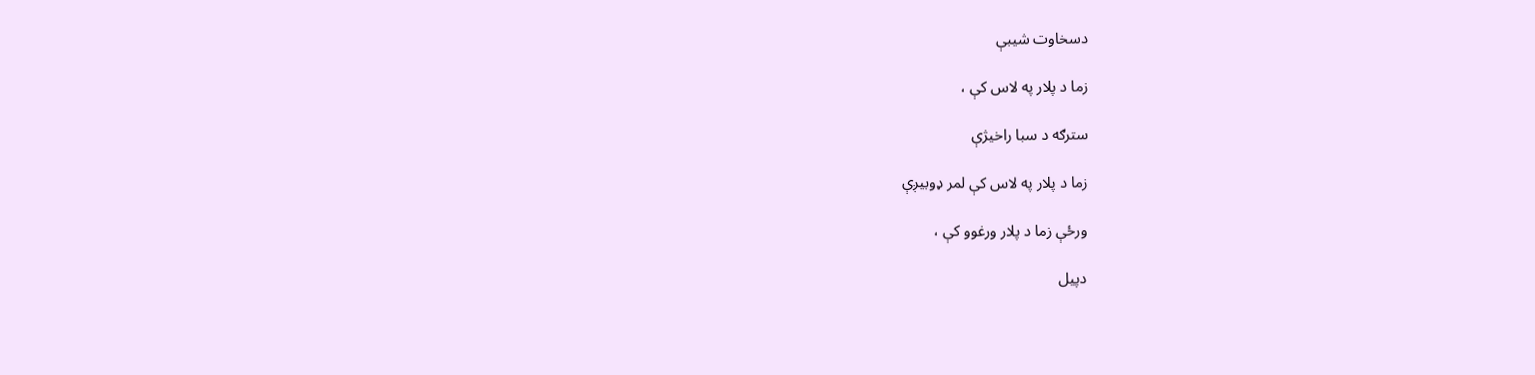دسخاوت شیبې

زما د پلار په لاس کې ،

سترګه د سبا راخیژې

زما د پلار په لاس کې لمر ډوبیږې

ورځې زما د پلار ورغوو کې ،

دپیل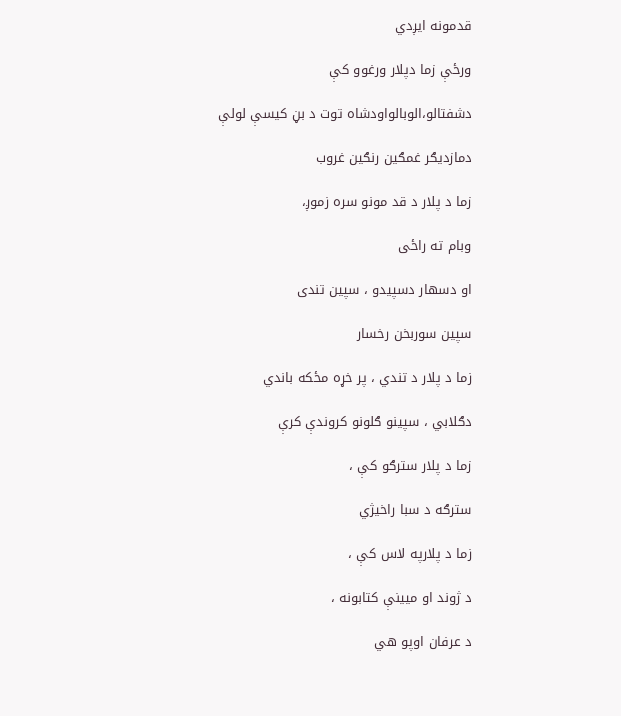قدمونه ایږدي

ورځې زما دپلار ورغوو کې

دشفتالو،الوبالواودشاه توت د بڼ کیسې لولې

دمازدیګر غمګین رنګین غروب

زما د پلار د قد مونو سره زموږ،

وبام ته راځی

او دسهار دسپیدو ، سپین تندی

سپین سوربخن رخسار

زما د پلار د تندي ، پر خړه مځکه باندي

دګلابي ، سپینو ګلونو کروندې کرې

زما د پلار سترګو کې ،

سترګه د سبا راخیژي

زما د پلارپه لاس کې ،

د ژوند او میینې کتابونه ،

د عرفان اوپو هي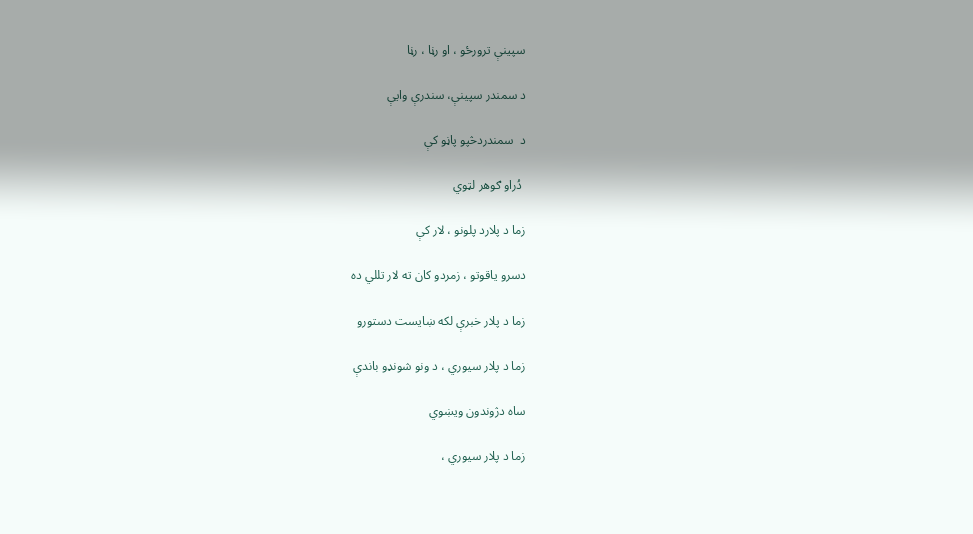سپینې ترورځو ، او رڼا ، رڼا

د سمندر سپینې، سندرې وایې

د  سمندردڅپو پاڼو کې

 دُراو ګوهر لټوي

زما د پلارد پلونو ، لار کې

دسرو یاقوتو ، زمردو کان ته لار تللي ده

زما د پلار خبرې لکه ښایست دستورو

زما د پلار سیوري ، د ونو شونډو باندې

ساه دژوندون ویښوي

زما د پلار سیوري ،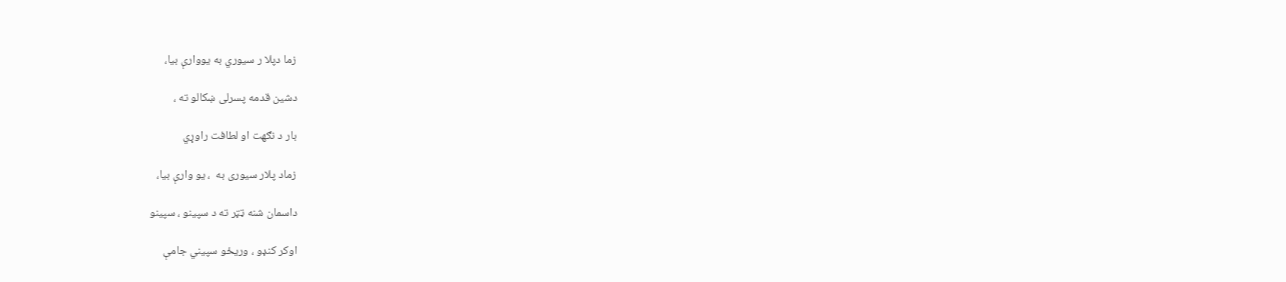زما دپلا ر سیوري به یووارې بیا،

دشین قدمه پسرلی ښکالو ته ،

بار د نګهت او لطافت راوړي

زماد پلار سیوری به  ، یو وارې بیا،

داسمان شنه ټټر ته د سپینو ، سپینو

اوکر کنډو ، وریځو سپيني جامې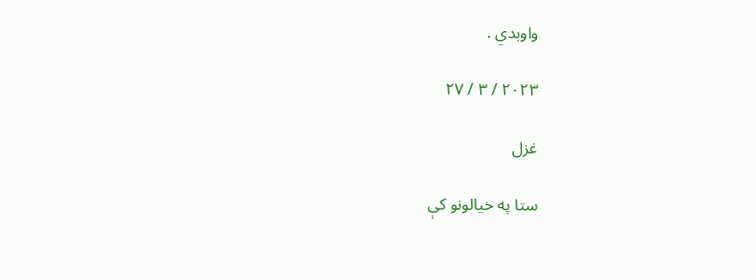واوبدي .

۲۰۲۳ / ۳ / ۲۷

غزل

ستا په خیالونو کې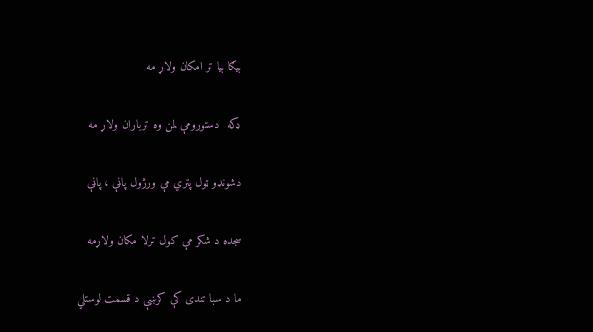بیګا بیا تر امکان ولاړ مه

ډکه  دستورومې لمن وه ترباران ولاړ مه

دشونډو ټول پتري مې ورژول پاڼې ، پاڼې

سجده د شکر مې کول ترلا مکان ولاړمه

ما د سبا تندی کې کرښې د قسمت لوستلي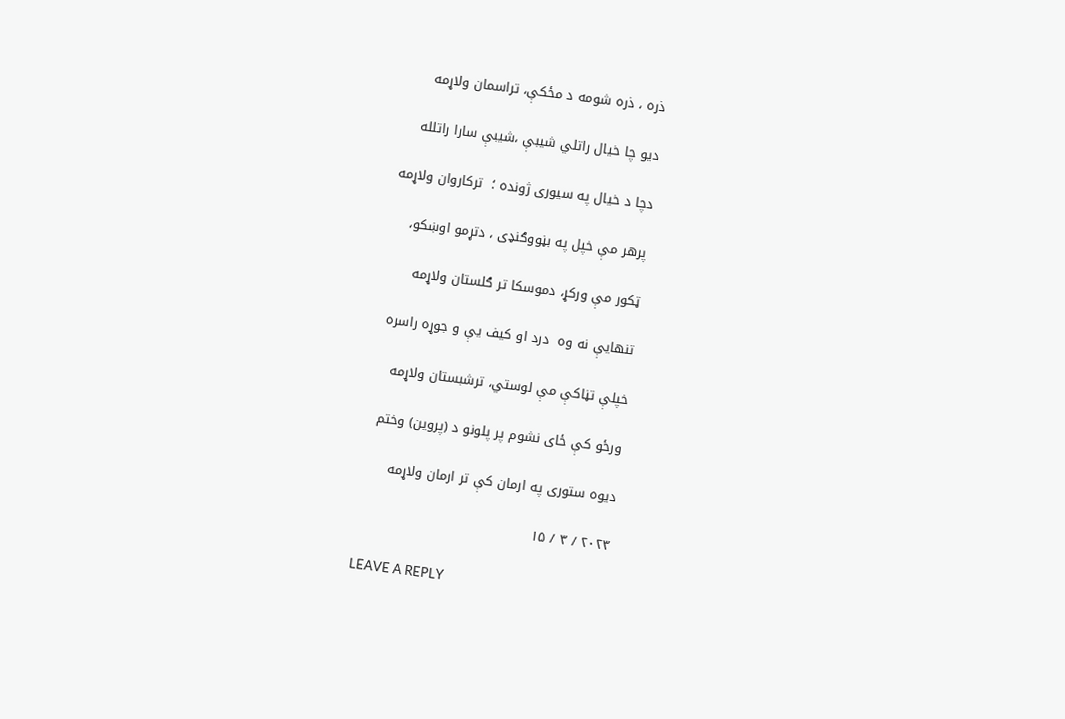ذره ، ذره شومه د مځکې، تراسمان ولاړمه

دیو چا خیال راتلي شیبې ،شیبې سارا راتلله

دچا د خیال په سیوری ژونده ؛  ترکاروان ولاړمه

پرهر مې خپل په بڼووګنډی ، دتړمو اوښکو،

ټکور مې ورکړ، دموسکا تر ګلستان ولاړمه

تنهایې نه وه  درد او کیف یې و جوړه راسره

خپلې تڼاکې مې لوستي، ترشبستان ولاړمه

ورځو کې ځای نشوم پر پلونو د (پروین) وختم

دیوه ستوری په ارمان کې تر ارمان ولاړمه

۲۰۲۳ / ۳ / ۱۵

LEAVE A REPLY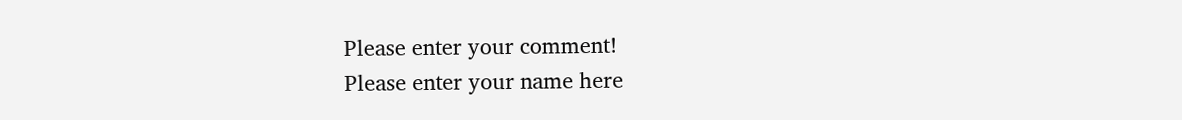Please enter your comment!
Please enter your name here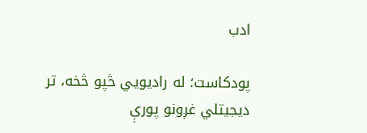ادب

پودکاست؛ له رادیويي څپو څخه، تر دیجیتلي غږونو پورې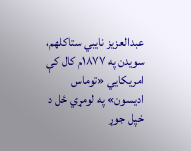عبدالعزیز نایبي ستاکلهم، سویدن په ۱۸۷۷م کال کې امریکایي «توماس ادیسون» په لومړي ځل د خپل جوړ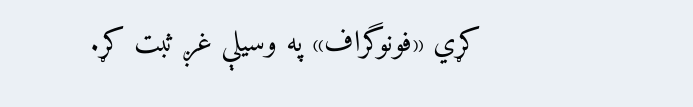کړي «فونوگراف» په وسیلې غږ ثبت کړ.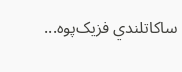ساکاتلندي فزیک‌پوه...